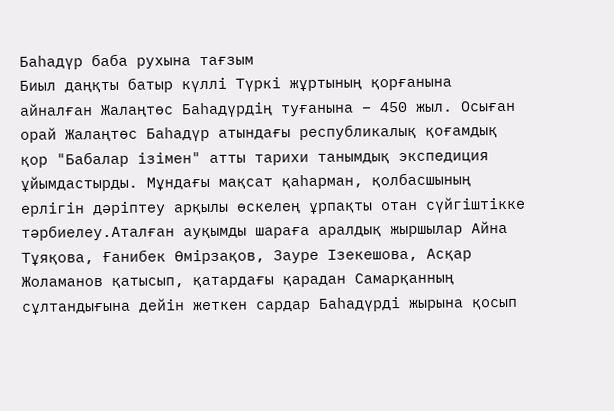Баһадүр баба рухына тағзым
Биыл даңқты батыр күллі Түркі жұртының қорғанына айналған Жалаңтөс Баһадүрдің туғанына – 450 жыл. Осыған орай Жалаңтөс Баһадүр атындағы республикалық қоғамдық қор "Бабалар ізімен" атты тарихи танымдық экспедиция ұйымдастырды. Мұндағы мақсат қаһарман, қолбасшының ерлігін дәріптеу арқылы өскелең ұрпақты отан сүйгіштікке тәрбиелеу.Аталған ауқымды шараға аралдық жыршылар Айна Тұяқова, Ғанибек Өмірзақов, Зауре Ізекешова, Асқар Жоламанов қатысып, қатардағы қарадан Самарқанның сұлтандығына дейін жеткен сардар Баһадүрді жырына қосып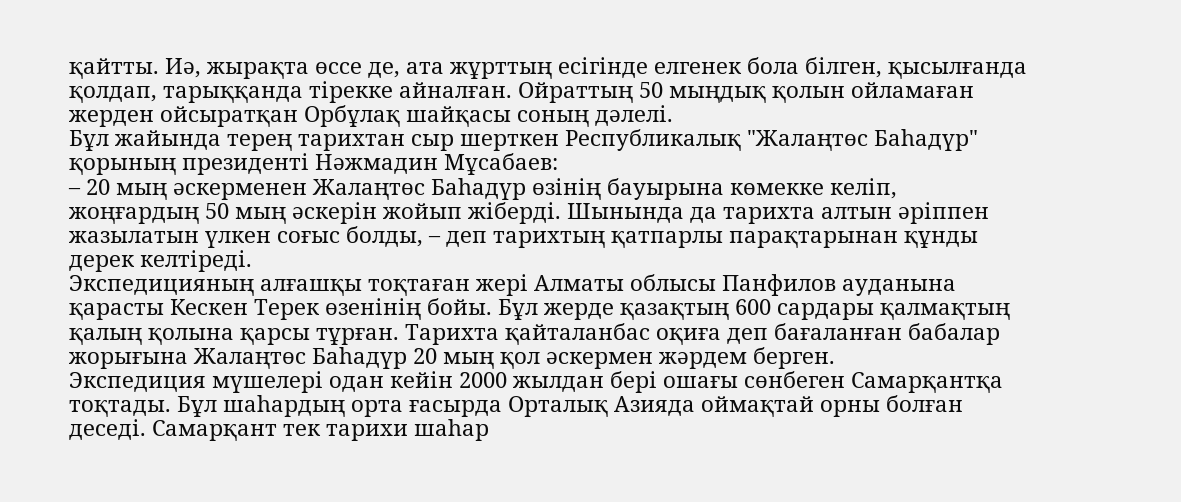қайтты. Иә, жырақта өссе де, ата жұрттың есігінде елгенек бола білген, қысылғанда қолдап, тарыққанда тірекке айналған. Ойраттың 50 мыңдық қолын ойламаған жерден ойсыратқан Орбұлақ шайқасы соның дәлелі.
Бұл жайында терең тарихтан сыр шерткен Республикалық "Жалаңтөс Баһадүр" қорының президенті Нәжмадин Мұсабаев:
– 20 мың әскерменен Жалаңтөс Баһадүр өзінің бауырына көмекке келіп, жоңғардың 50 мың әскерін жойып жіберді. Шынында да тарихта алтын әріппен жазылатын үлкен соғыс болды, – деп тарихтың қатпарлы парақтарынан құнды дерек келтіреді.
Экспедицияның алғашқы тоқтаған жері Алматы облысы Панфилов ауданына қарасты Кескен Терек өзенінің бойы. Бұл жерде қазақтың 600 сардары қалмақтың қалың қолына қарсы тұрған. Тарихта қайталанбас оқиға деп бағаланған бабалар жорығына Жалаңтөс Баһадүр 20 мың қол әскермен жәрдем берген.
Экспедиция мүшелері одан кейін 2000 жылдан бері ошағы сөнбеген Самарқантқа тоқтады. Бұл шаһардың орта ғасырда Орталық Азияда оймақтай орны болған деседі. Самарқант тек тарихи шаһар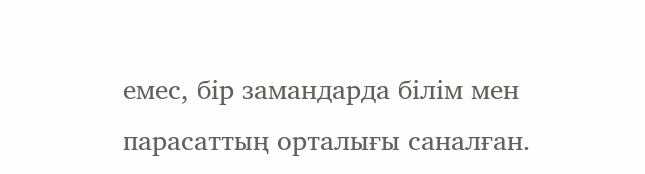емес, бір замандарда білім мен парасаттың орталығы саналған.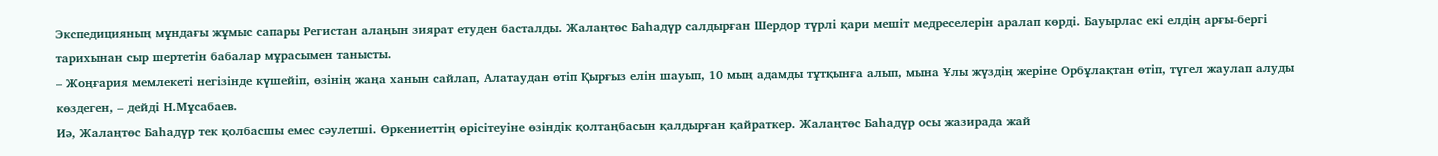Экспедицияның мұндағы жұмыс сапары Регистан алаңын зиярат етуден басталды. Жалаңтөс Баһадүр салдырған Шердор түрлі қари мешіт медреселерін аралап көрді. Бауырлас екі елдің арғы-бергі тарихынан сыр шертетін бабалар мұрасымен танысты.
– Жоңғария мемлекеті негізінде күшейіп, өзінің жаңа ханын сайлап, Алатаудан өтіп Қырғыз елін шауып, 10 мың адамды тұтқынға алып, мына Ұлы жүздің жеріне Орбұлақтан өтіп, түгел жаулап алуды көздеген, – дейді Н.Мұсабаев.
Иә, Жалаңтөс Баһадүр тек қолбасшы емес сәулетші. Өркениеттің өрісітеуіне өзіндік қолтаңбасын қалдырған қайраткер. Жалаңтөс Баһадүр осы жазирада жай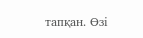тапқан. Өзі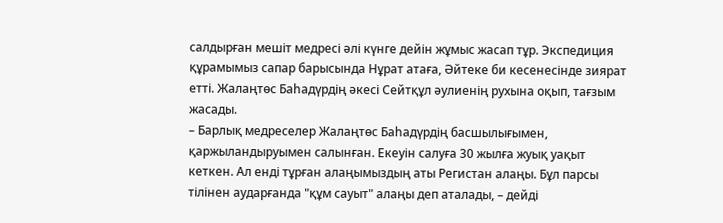салдырған мешіт медресі әлі күнге дейін жұмыс жасап тұр. Экспедиция құрамымыз сапар барысында Нұрат атаға, Әйтеке би кесенесінде зиярат етті. Жалаңтөс Баһадүрдің әкесі Сейтқұл әулиенің рухына оқып, тағзым жасады.
– Барлық медреселер Жалаңтөс Баһадүрдің басшылығымен, қаржыландыруымен салынған. Екеуін салуға 30 жылға жуық уақыт кеткен. Ал енді тұрған алаңымыздың аты Регистан алаңы. Бұл парсы тілінен аударғанда "құм сауыт" алаңы деп аталады, – дейді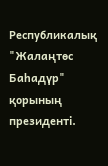Республикалық "Жалаңтөс Баһадүр" қорының президенті.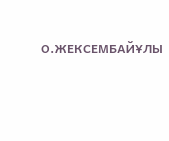О.ЖЕКСЕМБАЙҰЛЫ